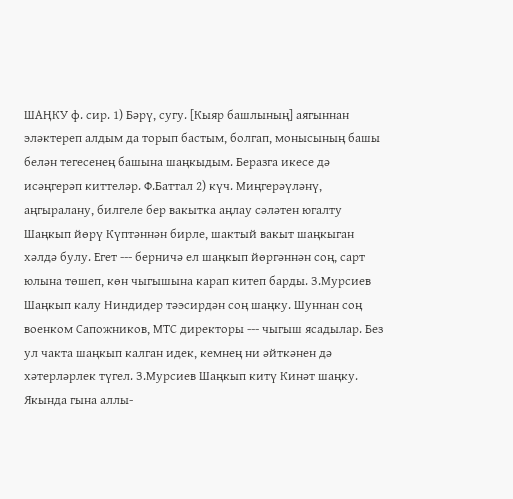ШАҢКУ ф. cиp. 1) Бәрү, сугу. [Кыяр башлының] аягыннан эләктереп алдым да торып бастым, болгап, монысының башы белән тегесенең башына шаңкыдым. Беразга икесе дә исәңгерәп киттеләр. Ф.Баттал 2) күч. Миңгерәүләнү, аңгыралану, билгеле бер вакытка аңлау сәләтен югалту Шаңкып йөрү Күптәннән бирле, шактый вакыт шаңкыган хәлдә булу. Егет --- берничә ел шаңкып йөргәннән соң, сарт юлына төшеп, көн чыгышына карап китеп барды. З.Мурсиев Шаңкып калу Ниндидер тәэсирдән соң шаңку. Шуннан соң военком Сапожников, МТС директоры --- чыгыш ясадылар. Без ул чакта шаңкып калган идек, кемнең ни әйткәнен дә хәтерләрлек түгел. З.Мурсиев Шаңкып китү Кинәт шаңку. Якында гына аллы-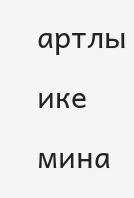артлы ике мина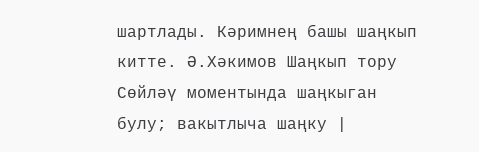шартлады. Кәримнең башы шаңкып китте. Ә.Хәкимов Шаңкып тору Сөйләү моментында шаңкыган булу; вакытлыча шаңку |